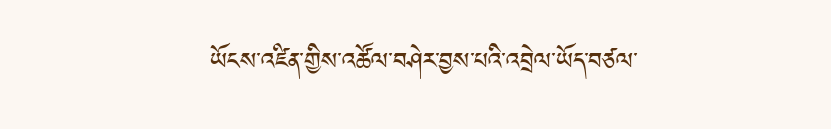ཡོངས་འཛིན་གྱིས་འཚོལ་བཤེར་བྱས་པའི་འབྲེལ་ཡོད་བཙལ་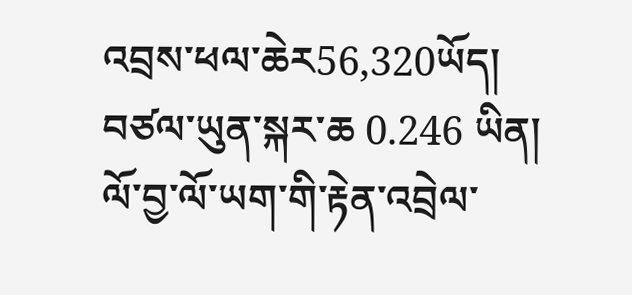འབྲས་ཕལ་ཆེར56,320ཡོད།  བཙལ་ཡུན་སྐར་ཆ 0.246 ཡིན།
ལོ་བྱ་ལོ་ཡག་གི་རྟེན་འབྲེལ་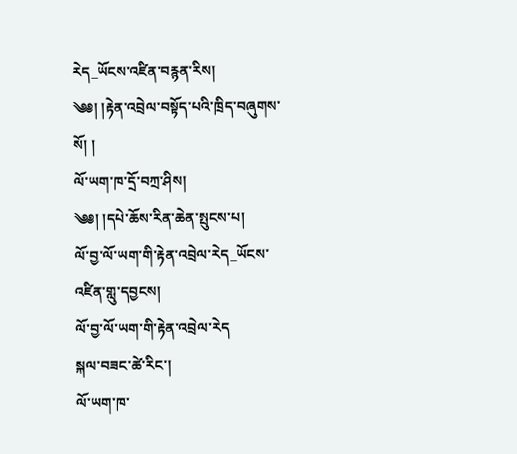རེད_ཡོངས་འཛིན་བརྙན་རིས།
༄༅། །རྟེན་འབྲེལ་བསྟོད་པའི་ཁྲིད་བཞུགས་སོ། །
ལོ་ཡག་ཁ་དྲོ་བཀྲ་ཤིས།
༄༅། །དཔེ་ཆོས་རིན་ཆེན་སྤུངས་པ།
ལོ་བྱ་ལོ་ཡག་གི་རྟེན་འབྲེལ་རེད_ཡོངས་འཛིན་གླུ་དབྱངས།
ལོ་བྱ་ལོ་ཡག་གི་རྟེན་འབྲེལ་རེད
སྐལ་བཟང་ཚེ་རིང་།
ལོ་ཡག་ཁ་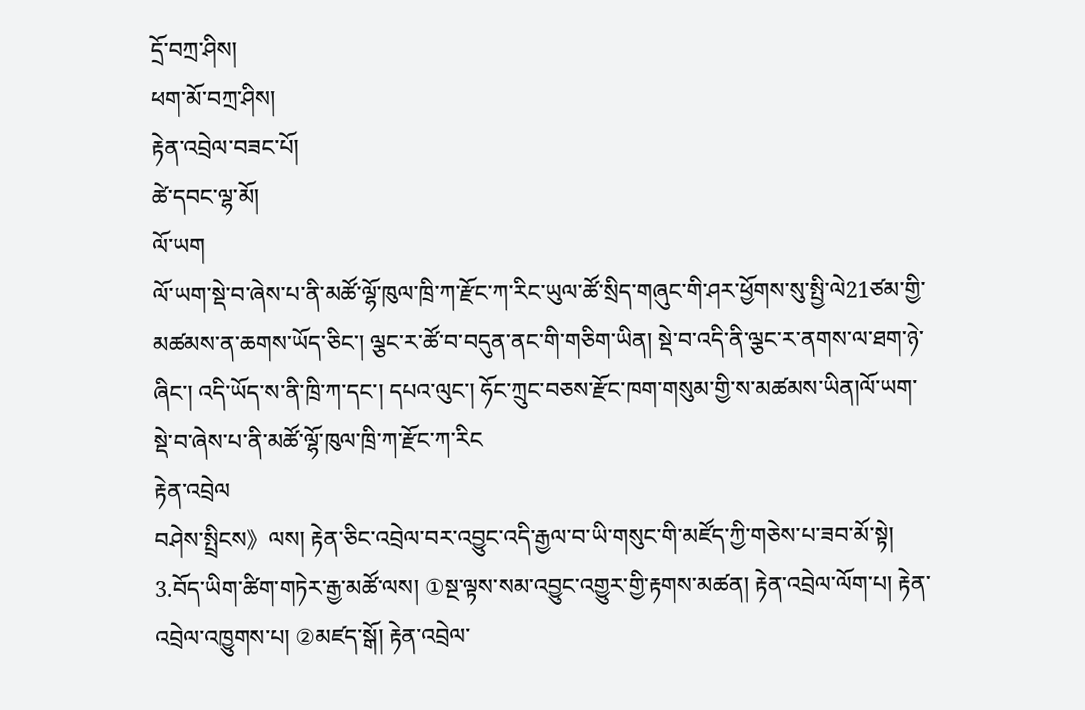དྲོ་བཀྲ་ཤིས།
ཕག་མོ་བཀྲ་ཤིས།
རྟེན་འབྲེལ་བཟང་པོ།
ཚེ་དབང་ལྷ་མོ།
ལོ་ཡག
ལོ་ཡག་སྡེ་བ་ཞེས་པ་ནི་མཚོ་ལྷོ་ཁུལ་ཁྲི་ཀ་རྫོང་ཀ་རིང་ཡུལ་ཚོ་སྲིད་གཞུང་གི་ཤར་ཕྱོགས་སུ་སྤྱི་ལེ21ཙམ་གྱི་མཚམས་ན་ཆགས་ཡོད་ཅིང་། ལྕང་ར་ཚོ་བ་བདུན་ནང་གི་གཅིག་ཡིན། སྡེ་བ་འདི་ནི་ལྕང་ར་ནགས་ལ་ཐག་ཉེ་ཞིང་། འདི་ཡོད་ས་ནི་ཁྲི་ཀ་དང་། དཔའ་ལུང་། ཧོང་ཀྲུང་བཅས་རྫོང་ཁག་གསུམ་གྱི་ས་མཚམས་ཡིན།ལོ་ཡག་སྡེ་བ་ཞེས་པ་ནི་མཚོ་ལྷོ་ཁུལ་ཁྲི་ཀ་རྫོང་ཀ་རིང
རྟེན་འབྲེལ
བཤེས་སྤྲིངས》ལས། རྟེན་ཅིང་འབྲེལ་བར་འབྱུང་འདི་རྒྱལ་བ་ཡི་གསུང་གི་མཛོད་ཀྱི་གཅེས་པ་ཟབ་མོ་སྟེ། 3.བོད་ཡིག་ཚིག་གཏེར་རྒྱ་མཚོ་ལས། ①སྔ་ལྟས་སམ་འབྱུང་འགྱུར་གྱི་རྟགས་མཚན། རྟེན་འབྲེལ་ལོག་པ། རྟེན་འབྲེལ་འཁྱུགས་པ། ②མཛད་སྒོ། རྟེན་འབྲེལ་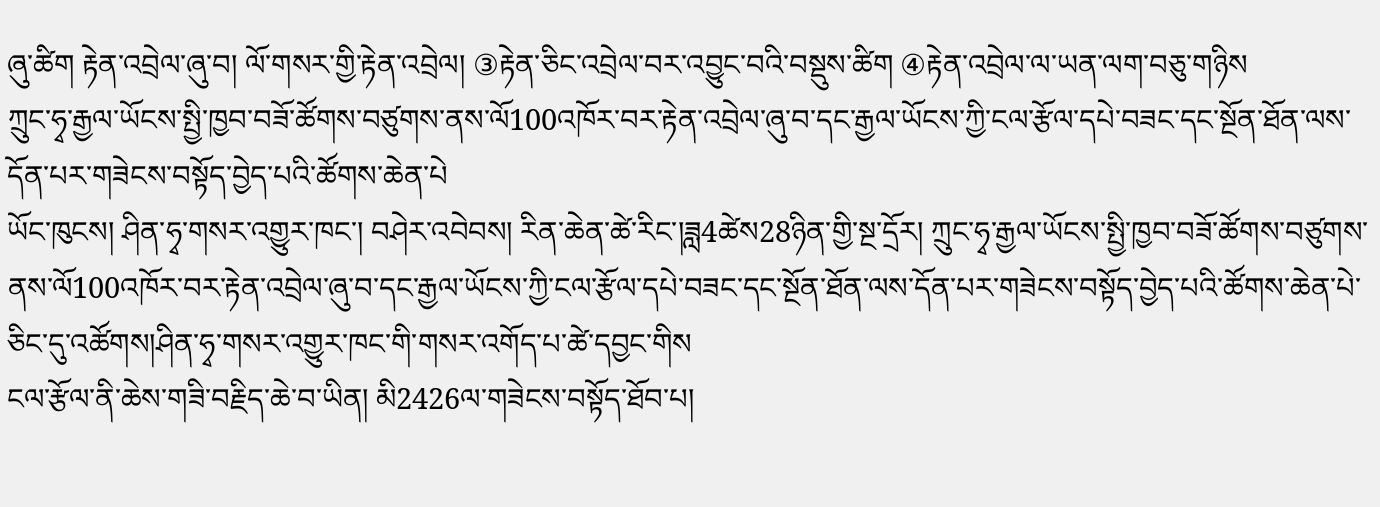ཞུ་ཚིག རྟེན་འབྲེལ་ཞུ་བ། ལོ་གསར་གྱི་རྟེན་འབྲེལ། ③རྟེན་ཅིང་འབྲེལ་བར་འབྱུང་བའི་བསྡུས་ཚིག ④རྟེན་འབྲེལ་ལ་ཡན་ལག་བཅུ་གཉིས
ཀྲུང་ཧྭ་རྒྱལ་ཡོངས་སྤྱི་ཁྱབ་བཟོ་ཚོགས་བཙུགས་ནས་ལོ100འཁོར་བར་རྟེན་འབྲེལ་ཞུ་བ་དང་རྒྱལ་ཡོངས་ཀྱི་ངལ་རྩོལ་དཔེ་བཟང་དང་སྔོན་ཐོན་ལས་དོན་པར་གཟེངས་བསྟོད་བྱེད་པའི་ཚོགས་ཆེན་པེ
ཡོང་ཁུངས། ཤིན་ཧྭ་གསར་འགྱུར་ཁང་། བཤེར་འབེབས། རིན་ཆེན་ཚེ་རིང་།ཟླ4ཚེས28ཉིན་གྱི་སྔ་དྲོར། ཀྲུང་ཧྭ་རྒྱལ་ཡོངས་སྤྱི་ཁྱབ་བཟོ་ཚོགས་བཙུགས་ནས་ལོ100འཁོར་བར་རྟེན་འབྲེལ་ཞུ་བ་དང་རྒྱལ་ཡོངས་ཀྱི་ངལ་རྩོལ་དཔེ་བཟང་དང་སྔོན་ཐོན་ལས་དོན་པར་གཟེངས་བསྟོད་བྱེད་པའི་ཚོགས་ཆེན་པེ་ཅིང་དུ་འཚོགས།ཤིན་ཧྭ་གསར་འགྱུར་ཁང་གི་གསར་འགོད་པ་ཚེ་དབྱང་གིས
ངལ་རྩོལ་ནི་ཆེས་གཟི་བརྗིད་ཆེ་བ་ཡིན། མི2426ལ་གཟེངས་བསྟོད་ཐོབ་པ།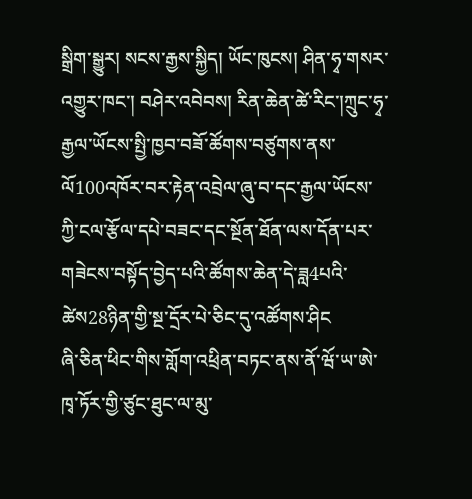སྒྲིག་སྒྱུར། སངས་རྒྱས་སྐྱིད། ཡོང་ཁུངས། ཤིན་ཧྭ་གསར་འགྱུར་ཁང་། བཤེར་འབེབས། རིན་ཆེན་ཚེ་རིང་།ཀྲུང་ཧྭ་རྒྱལ་ཡོངས་སྤྱི་ཁྱབ་བཟོ་ཚོགས་བཙུགས་ནས་ལོ100འཁོར་བར་རྟེན་འབྲེལ་ཞུ་བ་དང་རྒྱལ་ཡོངས་ཀྱི་ངལ་རྩོལ་དཔེ་བཟང་དང་སྔོན་ཐོན་ལས་དོན་པར་གཟེངས་བསྟོད་བྱེད་པའི་ཚོགས་ཆེན་དེ་ཟླ4པའི་ཚེས28ཉིན་གྱི་སྔ་དྲོར་པེ་ཅིང་དུ་འཚོགས་ཤིང
ཞི་ཅིན་ཕིང་གིས་གློག་འཕྲིན་བཏང་ནས་ནོ་ཝོ་ཡ་ཨེ་ཁྭ་ཏོར་གྱི་ཙུང་ཐུང་ལ་མུ་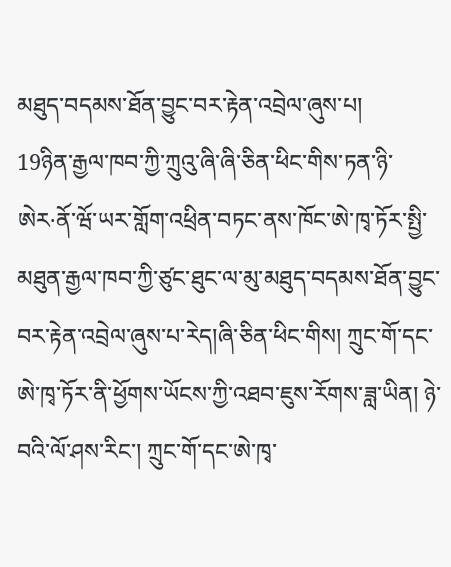མཐུད་བདམས་ཐོན་བྱུང་བར་རྟེན་འབྲེལ་ཞུས་པ།
19ཉིན་རྒྱལ་ཁབ་ཀྱི་ཀྲུའུ་ཞི་ཞི་ཅིན་ཕིང་གིས་ཏན་ཉི་ཨེར·ནོ་ཝོ་ཡར་གློག་འཕྲིན་བཏང་ནས་ཁོང་ཨེ་ཁྭ་ཏོར་སྤྱི་མཐུན་རྒྱལ་ཁབ་ཀྱི་ཙུང་ཐུང་ལ་མུ་མཐུད་བདམས་ཐོན་བྱུང་བར་རྟེན་འབྲེལ་ཞུས་པ་རེད།ཞི་ཅིན་ཕིང་གིས། ཀྲུང་གོ་དང་ཨེ་ཁྭ་ཏོར་ནི་ཕྱོགས་ཡོངས་ཀྱི་འཐབ་ཇུས་རོགས་ཟླ་ཡིན། ཉེ་བའི་ལོ་ཤས་རིང་། ཀྲུང་གོ་དང་ཨེ་ཁྭ་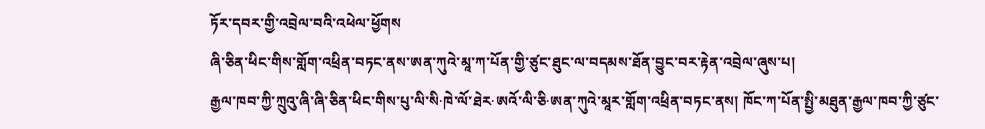ཏོར་དབར་གྱི་འབྲེལ་བའི་འཕེལ་ཕྱོགས
ཞི་ཅིན་ཕིང་གིས་གློག་འཕྲིན་བཏང་ནས་ཨན་ཀུའེ་མཱ་ཀ་པོན་གྱི་ཙུང་ཐུང་ལ་བདམས་ཐོན་བྱུང་བར་རྟེན་འབྲེལ་ཞུས་པ།
རྒྱལ་ཁབ་ཀྱི་ཀྲུའུ་ཞི་ཞི་ཅིན་ཕིང་གིས་པུ་ལི་སི·ཁེ་ལོ་ཐེར·ཨའོ་ལི་ཅི·ཨན་ཀུའེ་མཱར་གློག་འཕྲིན་བཏང་ནས། ཁོང་ཀ་པོན་སྤྱི་མཐུན་རྒྱལ་ཁབ་ཀྱི་ཙུང་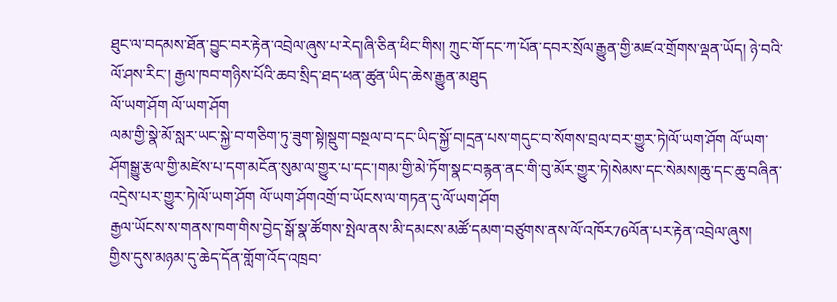ཐུང་ལ་བདམས་ཐོན་བྱུང་བར་རྟེན་འབྲེལ་ཞུས་པ་རེད།ཞི་ཅིན་ཕིང་གིས། ཀྲུང་གོ་དང་ཀ་པོན་དབར་སྲོལ་རྒྱུན་གྱི་མཛའ་གྲོགས་ལྡན་ཡོད། ཉེ་བའི་ལོ་ཤས་རིང་། རྒྱལ་ཁབ་གཉིས་པོའི་ཆབ་སྲིད་ཐད་ཕན་ཚུན་ཡིད་ཆེས་རྒྱུན་མཐུད
ལོ་ཡག་ཤོག ལོ་ཡག་ཤོག
ལམ་གྱི་སྣེ་མོ་སླར་ཡང་སྐྱེ་བ་གཅིག་ཏུ་ཟུག་སྟེ།སྡུག་བསྔལ་བ་དང་ཡིད་སྐྱོ་བ།དྲན་པས་གདུང་བ་སོགས་བྲལ་བར་གྱུར་ཏེ།ལོ་ཡག་ཤོག ལོ་ཡག་ཤོགསྒྱུ་རྩལ་གྱི་མཛེས་པ་དག་མངོན་སུམ་ལ་གྱུར་པ་དང་།གམ་གྱི་མེ་ཏོག་སྣང་བརྙན་ནང་གི་བུ་མོར་གྱུར་ཏེ།སེམས་དང་སེམས།ཆུ་དང་ཆུ་བཞིན་འདྲེས་པར་གྱུར་ཏེ།ལོ་ཡག་ཤོག ལོ་ཡག་ཤོགའགྲོ་བ་ཡོངས་ལ་གཏན་དུ་ལོ་ཡག་ཤོག
རྒྱལ་ཡོངས་ས་གནས་ཁག་གིས་བྱེད་སྒོ་སྣ་ཚོགས་སྤེལ་ནས་མི་དམངས་མཚོ་དམག་བཙུགས་ནས་ལོ་འཁོར76ལོན་པར་རྟེན་འབྲེལ་ཞུས།
གྱིས་དུས་མཉམ་དུ་ཆེད་དོན་གློག་འོད་འཁྲབ་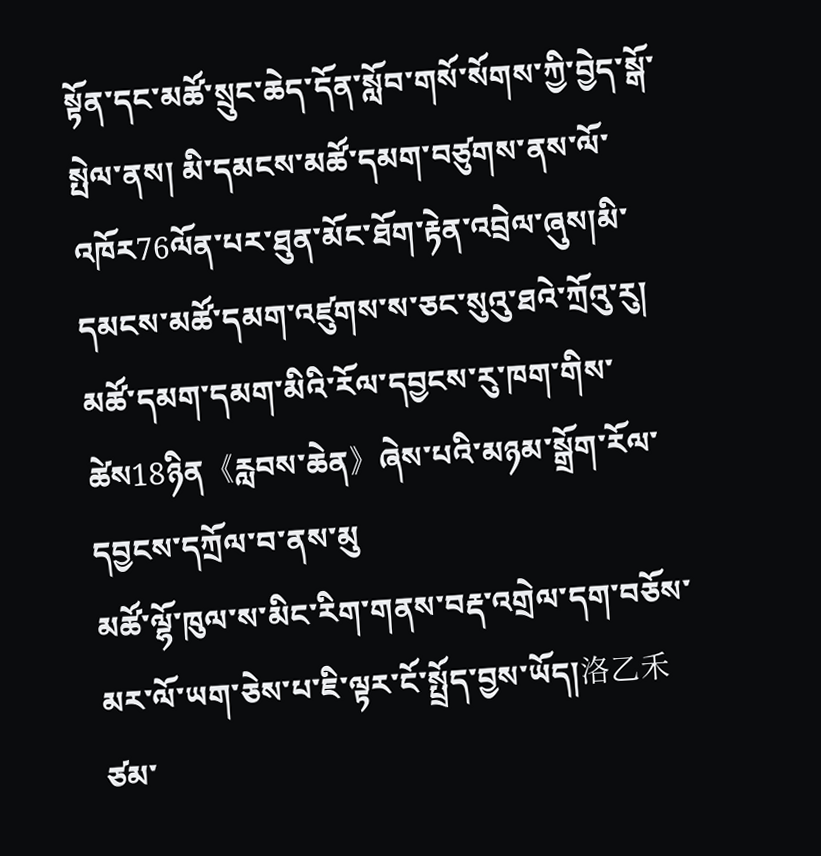སྟོན་དང་མཚོ་སྲུང་ཆེད་དོན་སློབ་གསོ་སོགས་ཀྱི་བྱེད་སྒོ་སྤེལ་ནས། མི་དམངས་མཚོ་དམག་བཙུགས་ནས་ལོ་འཁོར76ལོན་པར་ཐུན་མོང་ཐོག་རྟེན་འབྲེལ་ཞུས།མི་དམངས་མཚོ་དམག་འཛུགས་ས་ཅང་སུའུ་ཐའེ་ཀྲོའུ་རུ། མཚོ་དམག་དམག་མིའི་རོལ་དབྱངས་རུ་ཁག་གིས་ཚེས18ཉིན《རླབས་ཆེན》ཞེས་པའི་མཉམ་སྒྲོག་རོལ་དབྱངས་དཀྲོལ་བ་ནས་མུ
མཚོ་ལྷོ་ཁུལ་ས་མིང་རིག་གནས་བརྡ་འགྲེལ་དག་བཅོས་མར་ལོ་ཡག་ཅེས་པ་ཇི་ལྟར་ངོ་སྤྲོད་བྱས་ཡོད།洛乙禾
ཙམ་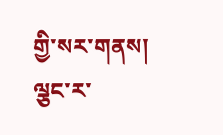གྱི་སར་གནས། ལྕང་ར་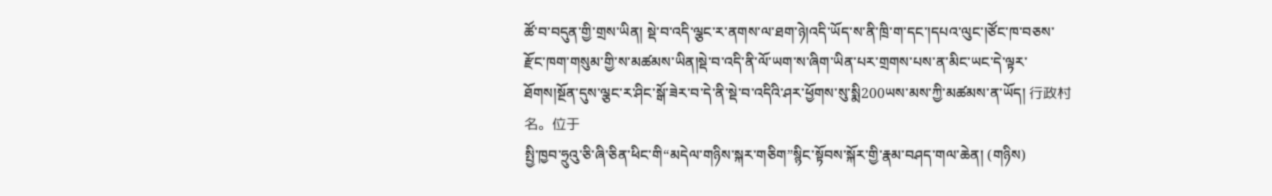ཚོ་བ་བདུན་གྱི་གྲས་ཡིན། སྡེ་བ་འདི་ལྕང་ར་ནགས་ལ་ཐག་ཉེ།འདི་ཡོད་ས་ནི་ཁྲི་ག་དང་།དཔའ་ལུང་།ཙོང་ཁ་བཅས་རྫོང་ཁག་གསུམ་གྱི་ས་མཚམས་ཡིན།སྡེ་བ་འདི་ནི་ལོ་ཡག་ས་ཞིག་ཡིན་པར་གྲགས་པས་ན་མིང་ཡང་དེ་ལྟར་ཐོགས།སྔོན་དུས་ལྕང་ར་ཤིང་སྒོ་ཟེར་བ་དེ་ནི་སྡེ་བ་འདིའི་ཤར་ཕྱོགས་སུ་སྨི200ཡས་མས་ཀྱི་མཚམས་ན་ཡོད། 行政村名。位于
སྤྱི་ཁྱབ་ཧྲུའུ་ཅི་ཞི་ཅིན་ཕིང་གི“མདེལ་གཉིས་སྐར་གཅིག”སྙིང་སྟོབས་སྐོར་གྱི་རྣམ་བཤད་གལ་ཆེན། (གཉིས)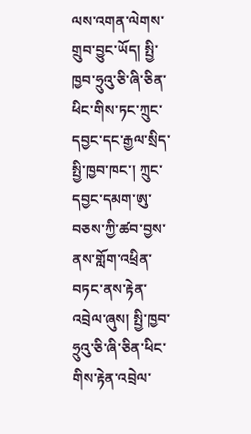ལས་འགན་ལེགས་གྲུབ་བྱུང་ཡོད། སྤྱི་ཁྱབ་ཧྲུའུ་ཅི་ཞི་ཅིན་ཕིང་གིས་ཏང་ཀྲུང་དབྱང་དང་རྒྱལ་སྲིད་སྤྱི་ཁྱབ་ཁང་། ཀྲུང་དབྱང་དམག་ཨུ་བཅས་ཀྱི་ཚབ་བྱས་ནས་གློག་འཕྲིན་བཏང་ནས་རྟེན་འབྲེལ་ཞུས། སྤྱི་ཁྱབ་ཧྲུའུ་ཅི་ཞི་ཅིན་ཕིང་གིས་རྟེན་འབྲེལ་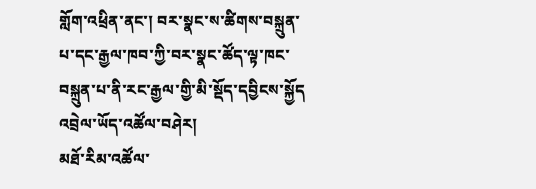གློག་འཕྲིན་ནང་། བར་སྣང་ས་ཚིགས་བསྐྲུན་པ་དང་རྒྱལ་ཁབ་ཀྱི་བར་སྣང་ཚོད་ལྟ་ཁང་བསྐྲུན་པ་ནི་རང་རྒྱལ་གྱི་མི་སྡོད་དབྱིངས་སྐྱོད
འབྲེལ་ཡོད་འཚོལ་བཤེར།
མཐོ་རིམ་འཚོལ་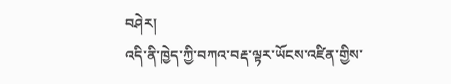བཤེར།
འདི་ནི་ཁྱེད་ཀྱི་བཀའ་བརྡ་ལྟར་ཡོངས་འཛིན་གྱིས་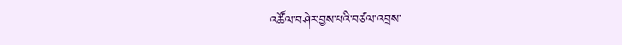འཚོལ་བཤེར་བྱས་པའི་བཙལ་འབྲས་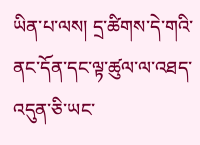ཡིན་པ་ལས། དྲ་ཚིགས་དེ་གའི་ནང་དོན་དང་ལྟ་ཚུལ་ལ་འཐད་འདུན་ཅི་ཡང་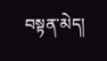བསྟན་མེད།